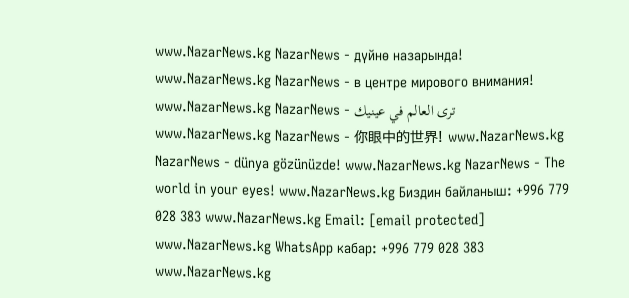www.NazarNews.kg NazarNews - дүйнө назарында! www.NazarNews.kg NazarNews - в центре мирового внимания! www.NazarNews.kg NazarNews - ترى العالم في عينيك www.NazarNews.kg NazarNews - 你眼中的世界! www.NazarNews.kg NazarNews - dünya gözünüzde! www.NazarNews.kg NazarNews - The world in your eyes! www.NazarNews.kg Биздин байланыш: +996 779 028 383 www.NazarNews.kg Email: [email protected] www.NazarNews.kg WhatsApp кабар: +996 779 028 383 www.NazarNews.kg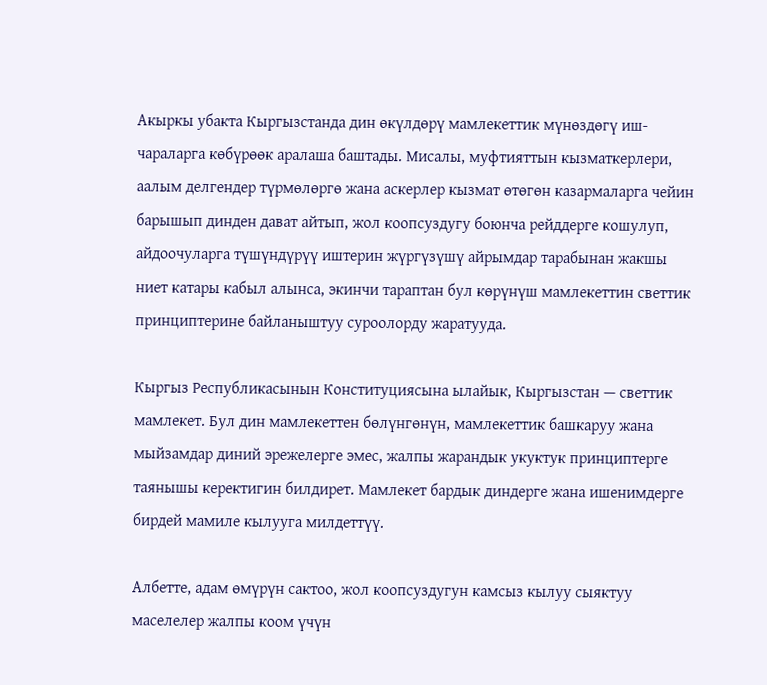Акыркы убакта Кыргызстанда дин өкүлдөрү мамлекеттик мүнөздөгү иш-чараларга көбүрөөк аралаша баштады. Мисалы, муфтияттын кызматкерлери, аалым делгендер түрмөлөргө жана аскерлер кызмат өтөгөн казармаларга чейин барышып динден дават айтып, жол коопсуздугу боюнча рейддерге кошулуп, айдоочуларга түшүндүрүү иштерин жүргүзүшү айрымдар тарабынан жакшы ниет катары кабыл алынса, экинчи тараптан бул көрүнүш мамлекеттин светтик принциптерине байланыштуу суроолорду жаратууда.

Кыргыз Республикасынын Конституциясына ылайык, Кыргызстан — светтик мамлекет. Бул дин мамлекеттен бөлүнгөнүн, мамлекеттик башкаруу жана мыйзамдар диний эрежелерге эмес, жалпы жарандык укуктук принциптерге таянышы керектигин билдирет. Мамлекет бардык диндерге жана ишенимдерге бирдей мамиле кылууга милдеттүү.

Албетте, адам өмүрүн сактоо, жол коопсуздугун камсыз кылуу сыяктуу маселелер жалпы коом үчүн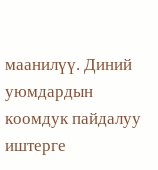маанилүү. Диний уюмдардын коомдук пайдалуу иштерге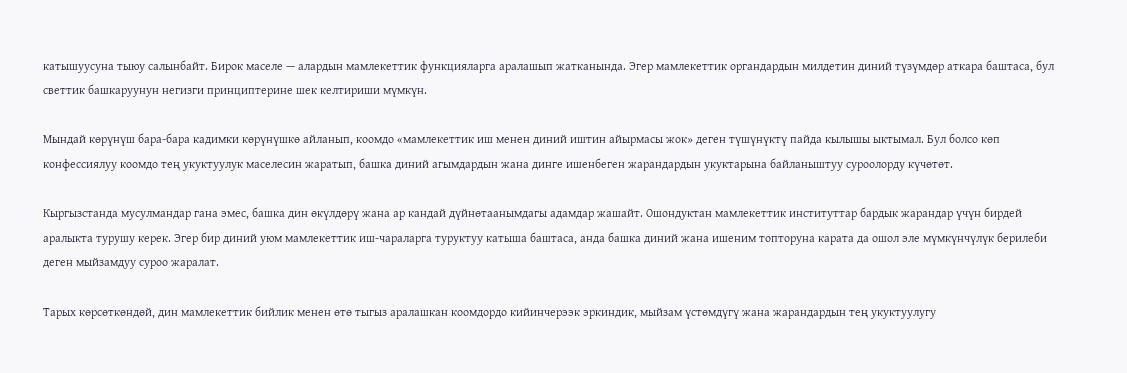катышуусуна тыюу салынбайт. Бирок маселе — алардын мамлекеттик функцияларга аралашып жатканында. Эгер мамлекеттик органдардын милдетин диний түзүмдөр аткара баштаса, бул светтик башкаруунун негизги принциптерине шек келтириши мүмкүн.

Мындай көрүнүш бара-бара кадимки көрүнүшкө айланып, коомдо «мамлекеттик иш менен диний иштин айырмасы жок» деген түшүнүктү пайда кылышы ыктымал. Бул болсо көп конфессиялуу коомдо тең укуктуулук маселесин жаратып, башка диний агымдардын жана динге ишенбеген жарандардын укуктарына байланыштуу суроолорду күчөтөт.

Кыргызстанда мусулмандар гана эмес, башка дин өкүлдөрү жана ар кандай дүйнөтаанымдагы адамдар жашайт. Ошондуктан мамлекеттик институттар бардык жарандар үчүн бирдей аралыкта турушу керек. Эгер бир диний уюм мамлекеттик иш-чараларга туруктуу катыша баштаса, анда башка диний жана ишеним топторуна карата да ошол эле мүмкүнчүлүк берилеби деген мыйзамдуу суроо жаралат.

Тарых көрсөткөндөй, дин мамлекеттик бийлик менен өтө тыгыз аралашкан коомдордо кийинчерээк эркиндик, мыйзам үстөмдүгү жана жарандардын тең укуктуулугу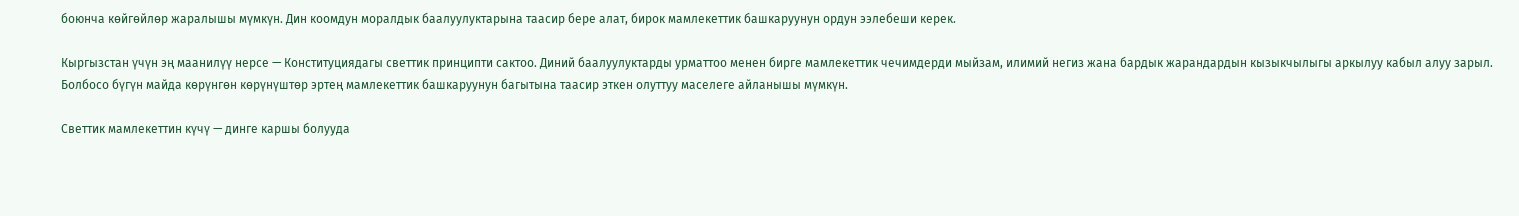боюнча көйгөйлөр жаралышы мүмкүн. Дин коомдун моралдык баалуулуктарына таасир бере алат, бирок мамлекеттик башкаруунун ордун ээлебеши керек.

Кыргызстан үчүн эң маанилүү нерсе — Конституциядагы светтик принципти сактоо. Диний баалуулуктарды урматтоо менен бирге мамлекеттик чечимдерди мыйзам, илимий негиз жана бардык жарандардын кызыкчылыгы аркылуу кабыл алуу зарыл. Болбосо бүгүн майда көрүнгөн көрүнүштөр эртең мамлекеттик башкаруунун багытына таасир эткен олуттуу маселеге айланышы мүмкүн.

Светтик мамлекеттин күчү — динге каршы болууда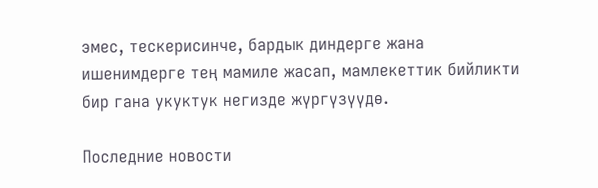эмес, тескерисинче, бардык диндерге жана ишенимдерге тең мамиле жасап, мамлекеттик бийликти бир гана укуктук негизде жүргүзүүдө.

Последние новости